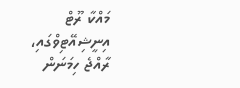މައްކާ ރޫޓް އިނީޝިއޭޓިވްގައި، ރާއްޖެ ހިމަނަން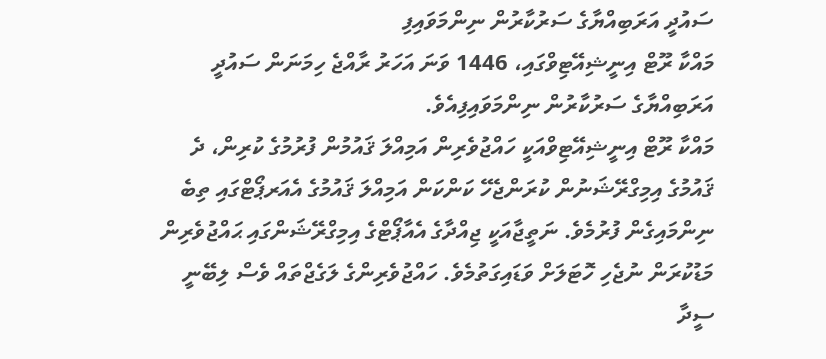ސައުދީ އަރަބިއްޔާގެ ސަރުކާރުން ނިންމަވައިފި
މައްކާ ރޫޓް އިނީޝިއޭޓިވްގައި، 1446 ވަނަ އަހަރު ރާއްޖެ ހިމަނަން ސައުދީ އަރަބިއްޔާގެ ސަރުކާރުން ނިންމަވައިފިއެވެ.
މައްކާ ރޫޓް އިނީޝިއޭޓިވްއަކީ ހައްޖުވެރިން އަމިއްލަ ޤައުމުން ފުރުމުގެ ކުރިން، ދެ ޤައުމުގެ އިމިގްރޭޝަނުން ކުރަންޖެހޭ ކަންކަން އަމިއްލަ ޤައުމުގެ އެއަރޕޯޓްގައި ތިބެ ނިންމައިގެން ފުރުމެވެ. ނަތީޖާއަކީ ޖިއްދާގެ އެއާޕޯޓްގެ އިމިގްރޭޝަންގައި ޙައްޖުވެރިން މަޑުކުރަން ނުޖެހި ހޮޓަލަށް ވަޑައިގަތުމެވެ. ހައްޖުވެރިންގެ ލަގެޖްތައް ވެސް ލިބޭނީ ސީދާ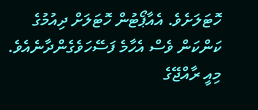ހޮޓަލަށެވެ. އެއާޕޯޓުން ހޮޓަލަށް ދިއުމުގެ ކަންކަން ވެސް އެހާމެ ފަސޭހަވެގެންދާނެއެވެ.
މިއީ ރާއްޖޭގެ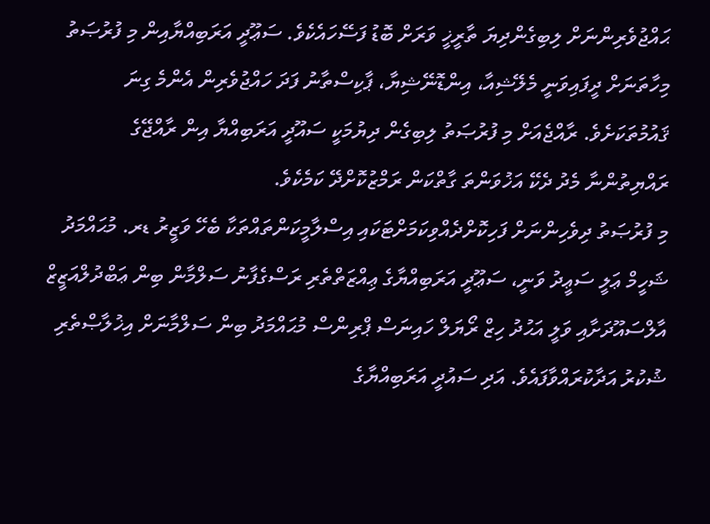ޙައްޖުވެރިންނަށް ލިބިގެންދިޔަ ތާރީޚީ ވަރަށް ބޮޑު ފަސޭހައެކެވެ. ސަޢޫދީ އަރަބިއްޔާއިން މި ފުރުޞަތު މިހާތަނަށް ދީފައިވަނީ މެލޭޝިއާ، އިންޑޮނޭޝިޔާ، ޕާކިސްތާނު ފަދަ ހައްޖުވެރިން އެންމެ ގިނަ ޤައުމުތަކަށެވެ. ރާއްޖެއަށް މި ފުރުޞަތު ލިބިގެން ދިޔުމަކީ ސައޫދީ އަރަބިއްޔާ އިން ރާއްޖޭގެ ރައްޔިތުންނާ މެދު ދެކޭ އަޚުވަންތަ ގާތްކަން ރަމްޒުކޮށްދޭ ކަމެކެވެ.
މި ފުރުޞަތު ދިވެހިންނަށް ފަހިކޮށްދެއްވިކަމަށްޓަކައި އިސްލާމީކަންތައްތަކާ ބެހޭ ވަޒީރު ޑރ. މުޙައްމަދު ޝަހީމް ޢަލީ ސަޢީދު ވަނީ، ސަޢޫދީ އަރަބިއްޔާގެ ޢިއްޒަތްތެރި ރަސްގެފާނު ސަލްމާން ބިން ޢަބްދުލްއަޒީޒް އާލްސައޫދަށާއި ވަލީ އަޙުދު ހިޒް ރޯޔަލް ހައިނަސް ޕްރިންސް މުޙައްމަދު ބިން ސަލްމާނަށް އިޚުލާޞްތެރި ޝުކުރު އަދާކުރައްވާފައެވެ. އަދި ސައުދީ އަރަބިއްޔާގެ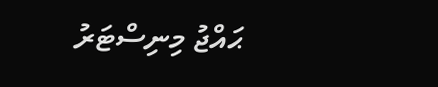ޙައްޖު މިނިސްޓަރު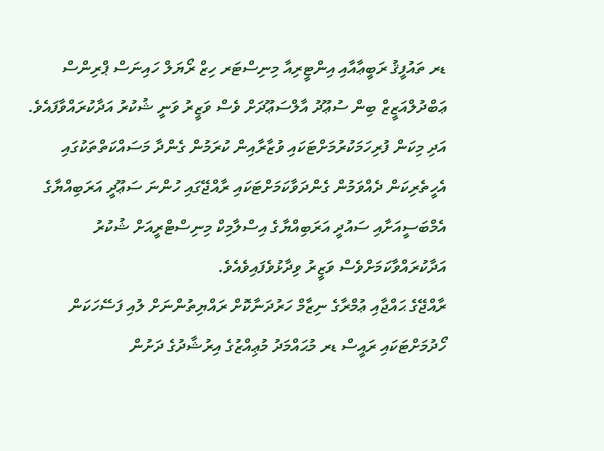ޑރ ތައުފީޤު ރަބީޢާއާއި އިންޓީރިއާ މިނިސްޓަރ ހިޒް ރޯޔަލް ހައިނަސް ޕްރިންސް ޢަބްދުލްއަޒީޒް ބިން ސުޢޫދު އާލްސަޢޫދަށް ވެސް ވަޒީރު ވަނީ ޝުކުރު އަދާކުރައްވާފައެވެ.
އަދި މިކަން ފުރިހަމަކުރުމަށްޓަކައި ވުޒާރާއިން ކުރަމުން ގެންދާ މަސައްކަތްތަކުގައި އެހީތެރިކަން ދެއްވަމުން ގެންދަވާކަމަށްޓަކައި ރާއްޖޭގައި ހުންނަ ސަޢޫދީ އަރަބިއްޔާގެ އެމްބަސީއަށާއި ސައުދީ އަރަބިއްޔާގެ އިސްލާމިކް މިނިސްޓްރީއަށް ޝުކުރު އަދާކުރައްވާކަމަށްވެސް ވަޒީރު ވިދާޅުވެފައިވެއެވެ.
ރާއްޖޭގެ ޙައްޖާއި ޢުމްރާގެ ނިޒާމް ހަރުދަނާކޮށް ރައްޔިތުންނަށް ލުއި ފަސޭހަކަން ހޯދުމަށްޓަކައި ރައީސް ޑރ މުޙައްމަދު މުޢިއްޒުގެ އިރުޝާދުގެ ދަށުން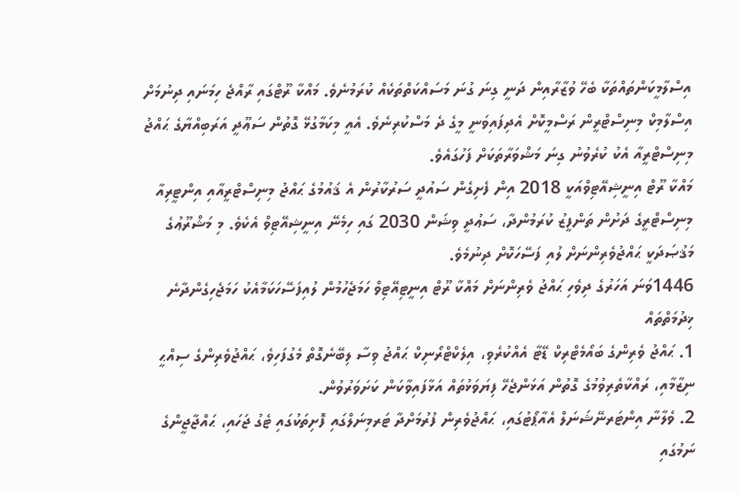އިސްލާމީކަންތައްތަކާ ބެހޭ ވުޒާރާއިން ދަނީ ގިނަ ގުނަ މަސައްކަތްތަކެއް ކުރަމުނެވެ. މައްކާ ރޫޓްގައި ރާއްޖެ ހިމަނައި ދިނުމަށް އިސްލާމިކް މިނިސްޓްރީން ރަސްމީކޮށް އެދިފައިވަނީ މީގެ ދެ މަސްކުރިނެވެ. އެއީ މިކަމާގުޅޭ ގޮތުން ސަޢޫދީ އަރަބިއްޔާގެ ޙައްޖު މިނިސްޓްރީއާ އެކު ކުރެވުނު ގިނަ މަޝްވަރާތަކަށް ފަހުގައެވެ.
މައްކާ ރޫޓް އިނީޝިއޭޓިވްއަކީ 2018 އިން ފެށިގެން ސައުދީ ސަރުކާރުން އެ ޤައުމުގެ ޙައްޖު މިނިސްޓްރީއާއި އިންޓީރިއާ މިނިސްޓްރީގެ ދަށުން ތަންފީޒު ކުރަމުންދާ، ސަޢުދީ ވިޝަން 2030 ގައި ހިމެނޭ އިނީޝިއޭޓިވް އެކެވެ. މި މަޝްރޫޢުގެ މަޤުޞަދަކީ ޙައްޖުވެރިންނަށް ލުއި ފަސޭހަކޮށް ދިނުމެވެ.
1446ވަނަ އަހަރުގެ ދިވެހި ޙައްޖު ވެރިންނަށް މައްކާ ރޫޓް އިނީޓިއޭޓިވް ހަމަޖެހުމުން ލުއިފަސޭހަކަމާއެކު ހަމަޖެހިގެންދާނެ ޚިދުމަތްތައް
1. ޙައްޖު ވެރިންގެ ބައޯމެޓްރިކް ޑޭޓާ އެއްކުރެވި، އިލެކްޓްރޯނިކް ޙައްޖު ވިސާ ލިބޭނެގޮތް މެގުފަހިވެ، ޙައްޖުވެރިންގެ ސިއްޙީ ނިޒާމާއި، ރައްކާތެރިވުމުގެ ގޮތުން އަޅަންޖެހޭ ފިޔަވަޅުތައް އަޅާފައިވާކަން ކަށަވަރުވުން.
2. ވެލާނާ އިންޓަރނޭޝަނަލް އެއާޕޯޓުގައި، ޙައްޖުވެރިން ފުރުމަށްދާ ޓަރމިނަލްގައި ފޮށިތަކުގައި ޓެގު ޖަހައި، ޙައްޖާޖީންގެ ނަމުގައި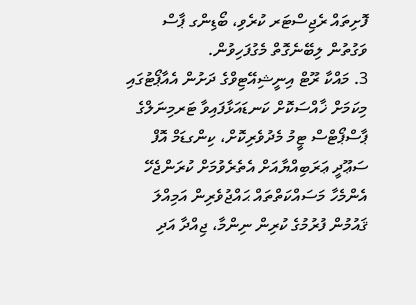ފޮށިތައް ރެޖިސްޓަރ ކުރެވި، ބޯޑިންގ ޕާސް ވަގުތުން ލިބޭނެގޮތް މެގުފަހިވުން.
3. މައްކާ ރޫޓް އިނީޝިއޭޓިވްގެ ދަށުން އެއާޕޯޓުގައި މިކަމަށް ޚާއްސަކޮށް ކަނޑައަޅާފައިވާ ޓަރމިނަލްގެ ޕާސްޕޯޓްސް ޓީމު މެދުވެރިކޮށް، ކިންގޑަމް އޮފް ސަޢޫދީ ޢަރަބިއްޔާއަށް އެތެރެވުމަށް ކުރަންޖެހޭ އެންމެހާ މަސައްކަތްތައް ޙައްޖުވެރިން އަމިއްލަ ޤައުމުން ފުރުމުގެ ކުރިން ނިންމާ، ޖިއްދާ އަދި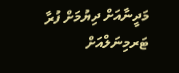މަދީނާއަށް ދިޔުމަށް ފުރާ ޓަރމިނަލްއަށް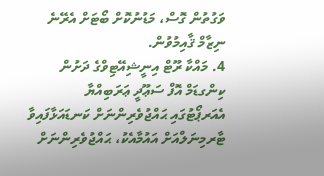ވަގުތުން ގޮސް، މަޑުނުކޮށް ބޯޓަށް އެރޭނެ ނިޒާމް ޤާއިމުވުން.
4. މައްކާ ރޫޓް އިނީޝިއޭޓިވްގެ ދަށުން ކިންގޑަމް އޮފް ސަޢޫދީ ޢަރަބިއްޔާ އެއަރޕޯޓުގައި ޙައްޖުވެރިންނަށް ކަނޑައަޅާފައިވާ ޓާރމިނަލްއަށް އައުމާއެކު، ޙައްޖުވެރިންނަށް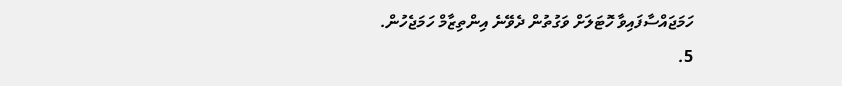ހަމަޖައްސާފައިވާ ހޮޓަލަށް ވަގުތުން ދެވޭނެ އިންތިޒާމް ހަމަޖެހުން.
5.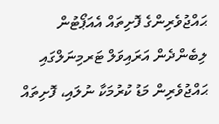ޙައްޖުވެރިންގެ ފޮށިތައް އެއަޕޯޓުން ލިބެންދެން އަރައިވަލް ޓަރމިނަލްގައި ޙައްޖުވެރިން މަޑު ކުރުމަކާ ނުލައި، ފޮށިތައް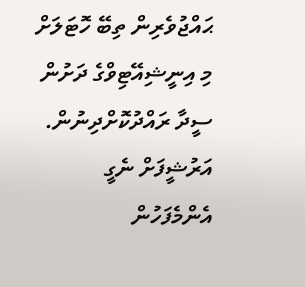ޙައްޖުވެރިން ތިބޭ ހޮޓަލަށް މި އިނީޝިއޭޓިވްގެ ދަށުން ސީދާ ރައްދުކޮށްދިނުން.
އަރުޝީފަށް ނެގީ
އެންމެފަހުން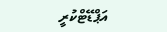އަޕްޑޭޓްކުރީ